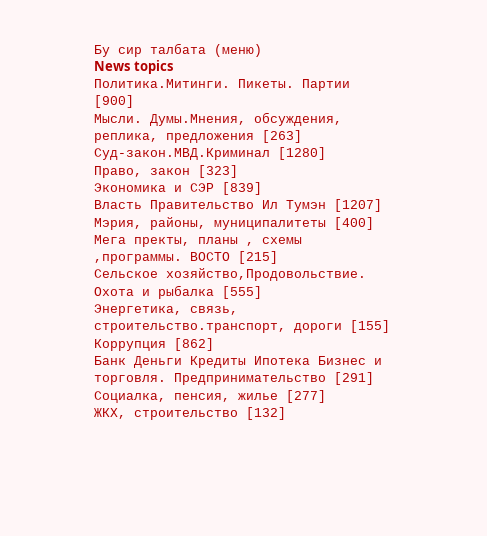Бу сир талбата (меню)
News topics
Политика.Митинги. Пикеты. Партии [900]
Мысли. Думы.Мнения, обсуждения, реплика, предложения [263]
Суд-закон.МВД.Криминал [1280]
Право, закон [323]
Экономика и СЭР [839]
Власть Правительство Ил Тумэн [1207]
Мэрия, районы, муниципалитеты [400]
Мега пректы, планы , схемы ,программы. ВОСТО [215]
Сельское хозяйство,Продовольствие. Охота и рыбалка [555]
Энергетика, связь, строительство.транспорт, дороги [155]
Коррупция [862]
Банк Деньги Кредиты Ипотека Бизнес и торговля. Предпринимательство [291]
Социалка, пенсия, жилье [277]
ЖКХ, строительство [132]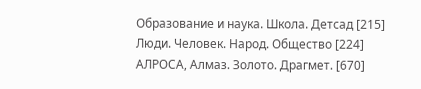Образование и наука. Школа. Детсад [215]
Люди. Человек. Народ. Общество [224]
АЛРОСА, Алмаз. Золото. Драгмет. [670]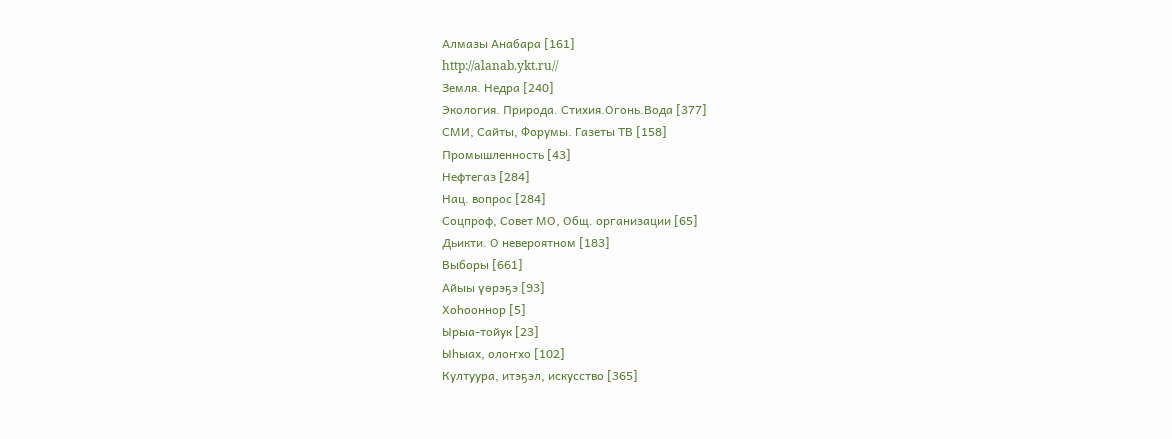Алмазы Анабара [161]
http://alanab.ykt.ru//
Земля. Недра [240]
Экология. Природа. Стихия.Огонь.Вода [377]
СМИ, Сайты, Форумы. Газеты ТВ [158]
Промышленность [43]
Нефтегаз [284]
Нац. вопрос [284]
Соцпроф, Совет МО, Общ. организации [65]
Дьикти. О невероятном [183]
Выборы [661]
Айыы үөрэҕэ [93]
Хоһооннор [5]
Ырыа-тойук [23]
Ыһыах, олоҥхо [102]
Култуура, итэҕэл, искусство [365]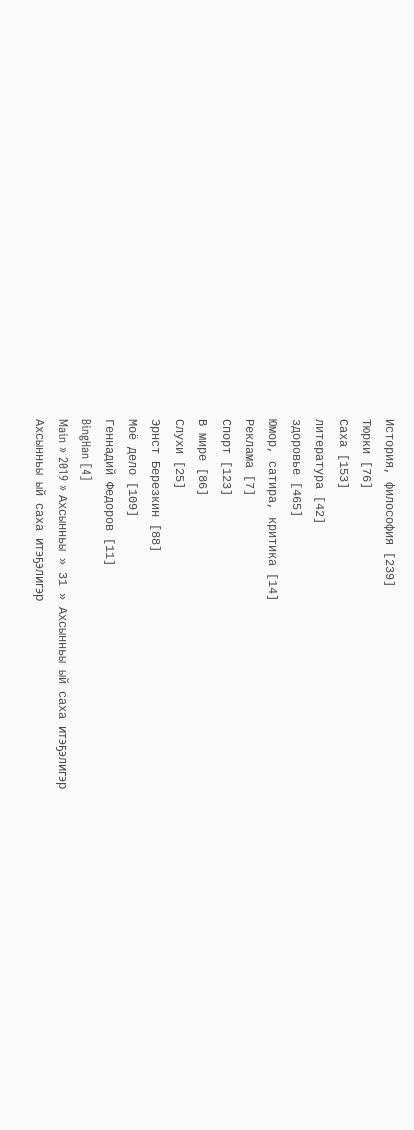История, философия [239]
Тюрки [76]
Саха [153]
литература [42]
здоровье [465]
Юмор, сатира, критика [14]
Реклама [7]
Спорт [123]
В мире [86]
Слухи [25]
Эрнст Березкин [88]
Моё дело [109]
Геннадий Федоров [11]
BingHan [4]
Main » 2019 » Ахсынньы » 31 » Ахсынньы ый саха итэҕэлигэр
Ахсынньы ый саха итэҕэлигэр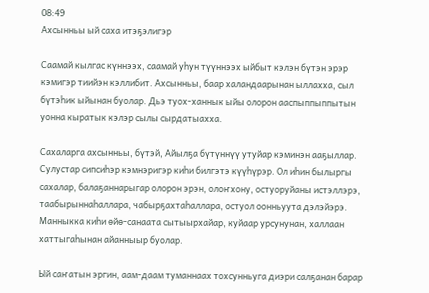08:49
Ахсынньы ый саха итэҕэлигэр

Саамай кылгас күннээх, саамай уһун түүннээх ыйбыт кэлэн бүтэн эрэр кэмигэр тиийэн кэллибит. Ахсынньы, баар халандаарынан ыллахха, сыл бүтэһик ыйынан буолар. Дьэ туох-ханнык ыйы олорон ааспыппыппытын уонна кыратык кэлэр сылы сырдатыахха.

Сахаларга ахсынньы, бүтэй, Айылҕа бүтүннүү утуйар кэминэн ааҕыллар. Сулустар сипсиһэр кэмнэригэр киһи билгэтэ күүһүрэр. Ол иһин былыргы сахалар, балаҕаннарыгар олорон эрэн, олоҥхону, остуоруйаны истэллэрэ, таабырыннаһаллара, чабырҕахтаһаллара, остуол оонньуута дэлэйэрэ. Манныкка киһи өйө-санаата сытыырхайар, куйаар урсунунан, халлаан хаттыгаһынан айанныыр буолар.

Ый саҥатын эргин, аам-даам туманнаах тохсунньуга диэри салҕанан барар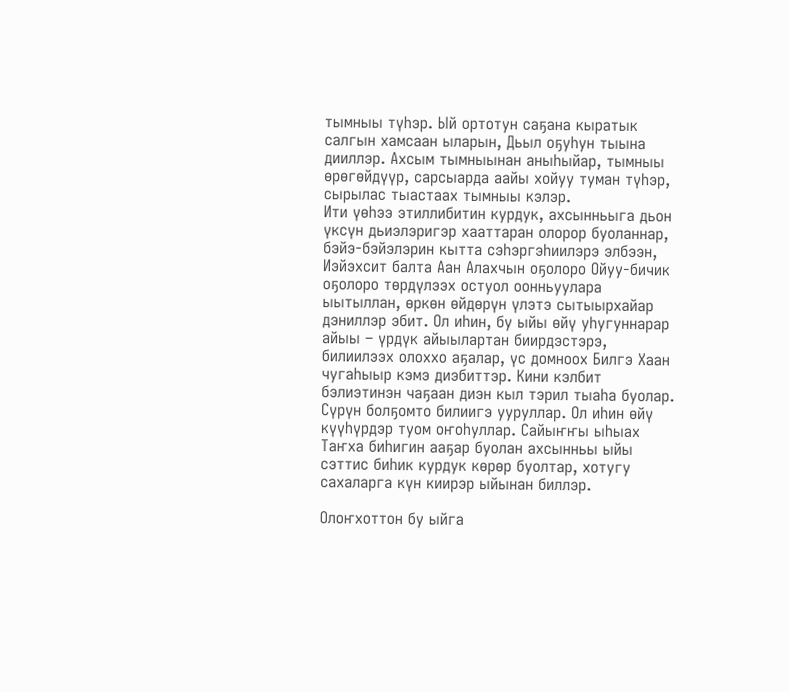тымныы түһэр. Ый ортотун саҕана кыратык салгын хамсаан ыларын, Дьыл оҕуһун тыына дииллэр. Ахсым тымныынан аныһыйар, тымныы өрөгөйдүүр, сарсыарда аайы хойуу туман түһэр, сырылас тыастаах тымныы кэлэр.
Ити үөһээ этиллибитин курдук, ахсынньыга дьон үксүн дьиэлэригэр хааттаран олорор буоланнар, бэйэ-бэйэлэрин кытта сэһэргэһиилэрэ элбээн, Иэйэхсит балта Аан Алахчын оҕолоро Ойуу-бичик оҕолоро төрдүлээх остуол оонньуулара ыытыллан, өркөн өйдөрүн үлэтэ сытыырхайар дэниллэр эбит. Ол иһин, бу ыйы өйү уһугуннарар айыы – үрдүк айыылартан биирдэстэрэ, билиилээх олоххо аҕалар, үс домноох Билгэ Хаан чугаһыыр кэмэ диэбиттэр. Кини кэлбит бэлиэтинэн чаҕаан диэн кыл тэрил тыаһа буолар. Сүрүн болҕомто билиигэ ууруллар. Ол иһин өйү күүһүрдэр туом оҥоһуллар. Сайыҥҥы ыһыах Таҥха биһигин ааҕар буолан ахсынньы ыйы сэттис биһик курдук көрөр буолтар, хотугу сахаларга күн киирэр ыйынан биллэр.

Олоҥхоттон бу ыйга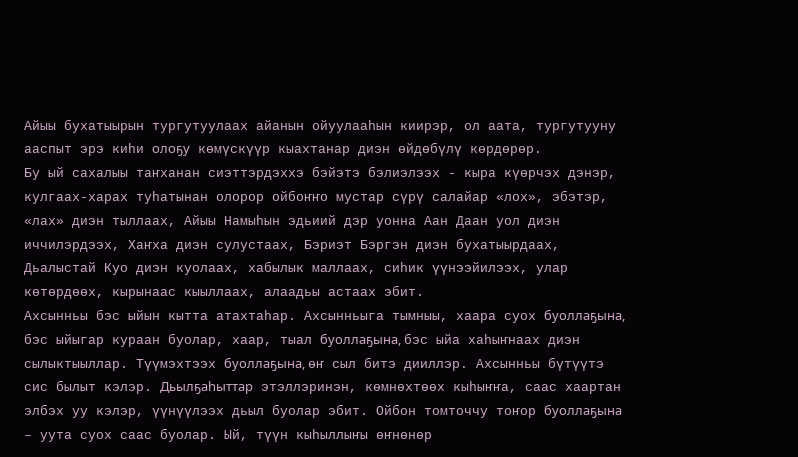Айыы бухатыырын тургутуулаах айанын ойуулааһын киирэр, ол аата, тургутууну ааспыт эрэ киһи олоҕу көмүскүүр кыахтанар диэн өйдөбүлү көрдөрөр.
Бу ый сахалыы таҥханан сиэттэрдэххэ бэйэтэ бэлиэлээх - кыра күөрчэх дэнэр, кулгаах-харах туһатынан олорор ойбоҥҥо мустар сүрү салайар «лох», эбэтэр, «лах» диэн тыллаах, Айыы Намыһын эдьиий дэр уонна Аан Даан уол диэн иччилэрдээх, Хаҥха диэн сулустаах, Бэриэт Бэргэн диэн бухатыырдаах, Дьалыстай Куо диэн куолаах, хабылык маллаах, сиһик үүнээйилээх, улар көтөрдөөх, кырынаас кыыллаах, алаадьы астаах эбит.
Ахсынньы бэс ыйын кытта атахтаһар. Ахсынньыга тымныы, хаара суох буоллаҕына, бэс ыйыгар кураан буолар, хаар, тыал буоллаҕына, бэс ыйа хаһыҥнаах диэн сылыктыыллар. Түүмэхтээх буоллаҕына, өҥ сыл битэ дииллэр. Ахсынньы бүтүүтэ сис былыт кэлэр. Дьылҕаһыттар этэллэринэн, көмнөхтөөх кыһыҥҥа, саас хаартан элбэх уу кэлэр, үүнүүлээх дьыл буолар эбит. Ойбон томточчу тоҥор буоллаҕына – уута суох саас буолар. Ый, түүн кыһыллыҥы өҥнөнөр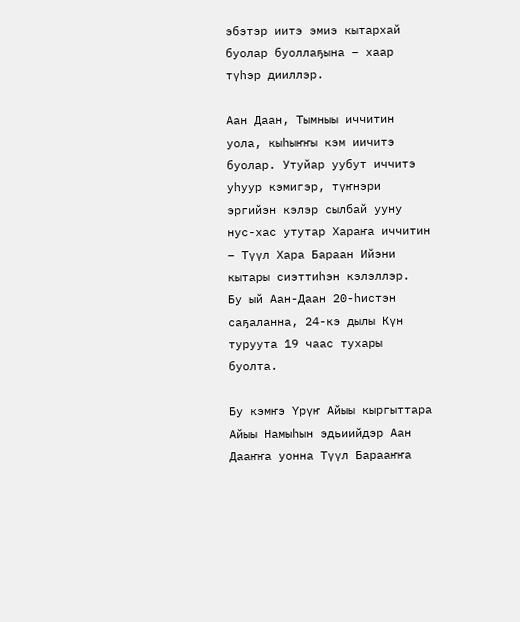эбэтэр иитэ эмиэ кытархай буолар буоллаҕына – хаар түһэр дииллэр.

Аан Даан, Тымныы иччитин уола, кыһыҥҥы кэм иичитэ буолар. Утуйар уубут иччитэ уһуур кэмигэр, түҥнэри эргийэн кэлэр сылбай ууну нус-хас утутар Хараҥа иччитин – Түүл Хара Бараан Ийэни кытары сиэттиһэн кэлэллэр.
Бу ый Аан-Даан 20-һистэн саҕаланна, 24-кэ дылы Күн туруута 19 чаас тухары буолта.

Бу кэмҥэ Үрүҥ Айыы кыргыттара Айыы Намыһын эдьиийдэр Аан Дааҥҥа уонна Түүл Барааҥҥа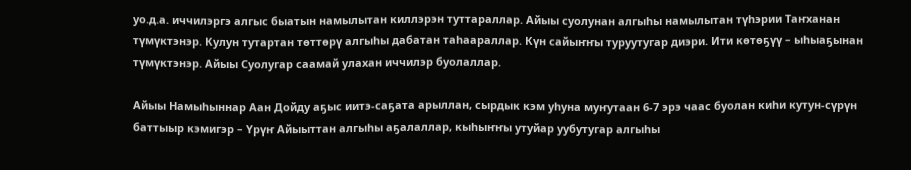уо.д.а. иччилэргэ алгыс быатын намылытан киллэрэн туттараллар. Айыы суолунан алгыһы намылытан түһэрии Таҥханан түмүктэнэр. Кулун тутартан төттөрү алгыһы дабатан таһаараллар. Күн сайыҥҥы туруутугар диэри. Ити көтөҕүү – ыһыаҕынан түмүктэнэр. Айыы Суолугар саамай улахан иччилэр буолаллар.

Айыы Намыһыннар Аан Дойду аҕыс иитэ-саҕата арыллан, сырдык кэм уһуна муҥутаан 6-7 эрэ чаас буолан киһи кутун-сүрүн баттыыр кэмигэр – Үрүҥ Айыыттан алгыһы аҕалаллар, кыһыҥҥы утуйар уубутугар алгыһы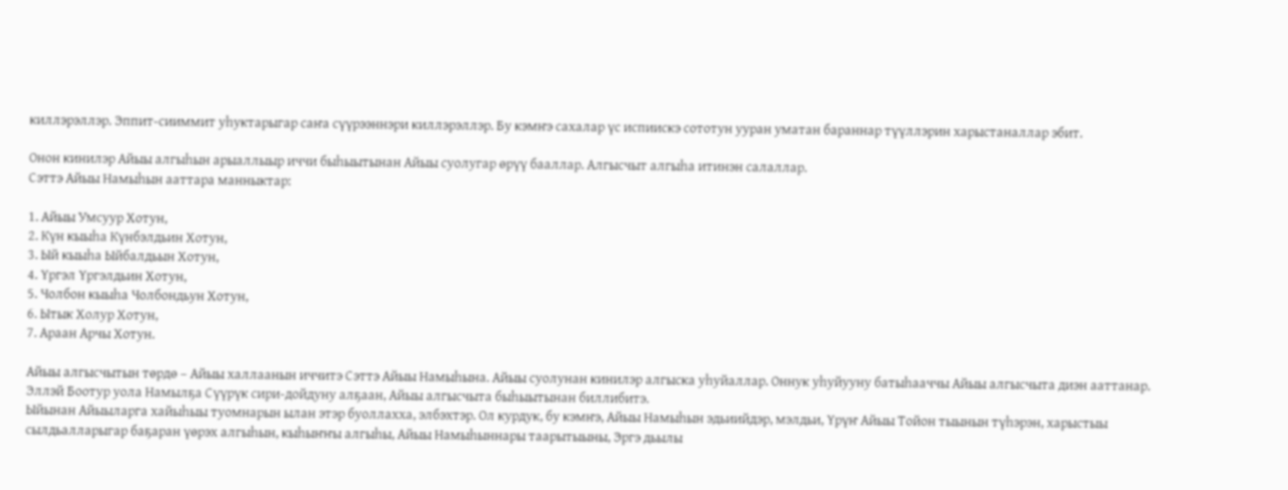киллэрэллэр. Эппит-сииммит уһуктарыгар саҥа сүүрээннэри киллэрэллэр. Бу кэмҥэ сахалар үс испиискэ сототун ууран уматан бараннар түүллэрин харыстаналлар эбит.

Онон кинилэр Айыы алгыһын арыаллыыр иччи быһыытынан Айыы суолугар өрүү бааллар. Алгысчыт алгыһа итинэн салаллар.
Сэттэ Айыы Намыһын ааттара манныктар:

1. Айыы Умсуур Хотун,
2. Күн кыыһа Күнбэлдьин Хотун,
3. Ый кыыһа Ыйбалдьын Хотун,
4. Үргэл Үргэлдьин Хотун,
5. Чолбон кыыһа Чолбондьун Хотун,
6. Ытык Холур Хотун,
7. Араан Арчы Хотун.

Айыы алгысчытын төрдө – Айыы халлаанын иччитэ Сэттэ Айыы Намыһына. Айыы суолунан кинилэр алгыска уһуйаллар. Оннук уһуйууну батыһааччы Айыы алгысчыта диэн ааттанар. Эллэй Боотур уола Намылҕа Сүүрүк сири-дойдуну алҕаан, Айыы алгысчыта быһыытынан биллибитэ.
Ыйынан Айыыларга хайыһыы туомнарын ылан этэр буоллахха, элбэхтэр. Ол курдук, бу кэмҥэ, Айыы Намыһын эдьиийдэр, мэлдьи, Үрүҥ Айыы Тойон тыынын түһэрэн, харыстыы сылдьалларыгар баҕаран үөрэх алгыһын, кыһыҥҥы алгыһы, Айыы Намыһыннары таарытыыны, Эргэ дьылы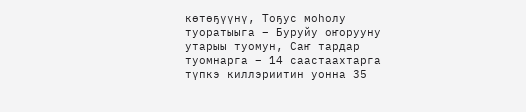көтөҕүүнү, Тоҕус моһолу туоратыыга – Буруйу оҥорууну утарыы туомун, Саҥ тардар туомнарга – 14 саастаахтарга түпкэ киллэриитин уонна 35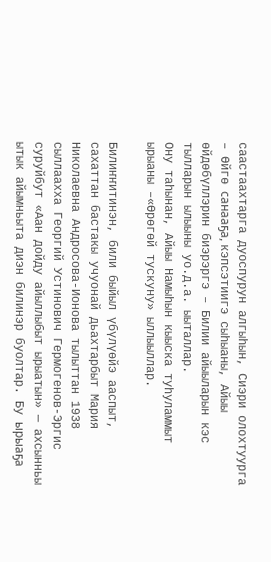саастаахтарга дуоспурун алгыһын, Сиэри олохтуурга – Өйгө санааҕа, кэпсэтиигэ сыһыаны, Айыы өйдөбүллэрин биэрэргэ – Билии айыыларын кэс тылларын ылыыны уо.д.а. ыыталлар.
Ону таһынан, Айыы Намыһын кыыска туһуламмыт ырыаны –«Өрөгөй тускуну» ыллыыллар.

Билиҥҥитинэн, били быйыл үбүлүөйэ ааспыт, сахаттан бастакы учуонай дьахтарбыт Мария Николаевна Андросова-Ионова тылыттан 1938 сыллаахха Георгий Устинович Гермогенов-Эргис суруйбут «Аан дойду айыллыбыт ырыатын» — ахсынньы ытык айымньыта диэн билинэр буолтар. Бу ырыаҕа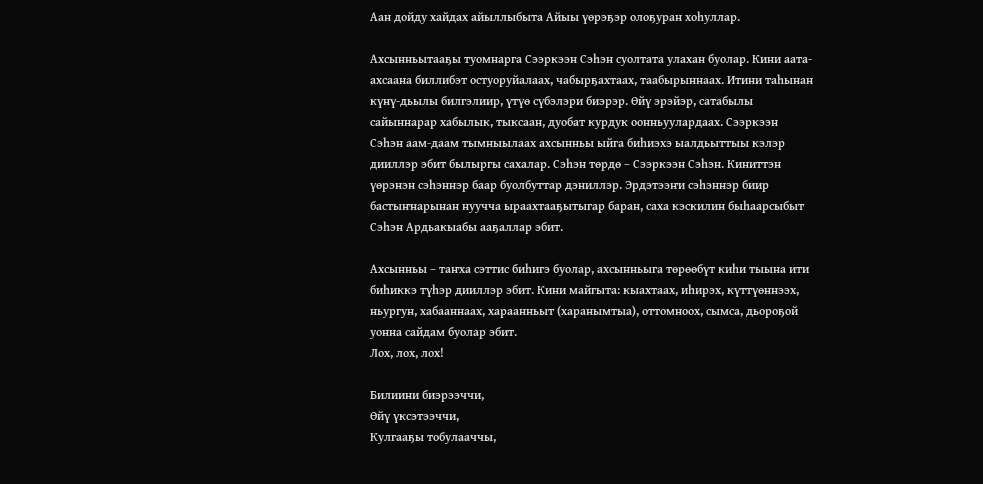Аан дойду хайдах айыллыбыта Айыы үөрэҕэр олоҕуран хоһуллар.

Ахсынньытааҕы туомнарга Сээркээн Сэһэн суолтата улахан буолар. Кини аата-ахсаана биллибэт остуоруйалаах, чабырҕахтаах, таабырыннаах. Итини таһынан күнү-дьылы билгэлиир, үтүө сүбэлэри биэрэр. Өйү эрэйэр, сатабылы сайыннарар хабылык, тыксаан, дуобат курдук оонньуулардаах. Сээркээн Сэһэн аам-даам тымныылаах ахсынньы ыйга биһиэхэ ыалдьыттыы кэлэр дииллэр эбит былыргы сахалар. Сэһэн төрдө – Сээркээн Сэһэн. Киниттэн үөрэнэн сэһэннэр баар буолбуттар дэниллэр. Эрдэтээҥи сэһэннэр биир бастыҥнарынан нуучча ыраахтааҕытыгар баран, саха кэскилин быһаарсыбыт Сэһэн Ардьакыабы ааҕаллар эбит.

Ахсынньы – таҥха сэттис биһигэ буолар, ахсынньыга төрөөбүт киһи тыына ити биһиккэ түһэр дииллэр эбит. Кини майгыта: кыахтаах, иһирэх, күттүөннээх, ньургун, хабааннаах, хараанньыт (харанымтыа), оттомноох, сымса, дьороҕой уонна сайдам буолар эбит.
Лох, лох, лох!

Билиини биэрээччи,
Өйү үксэтээччи,
Кулгааҕы тобулааччы,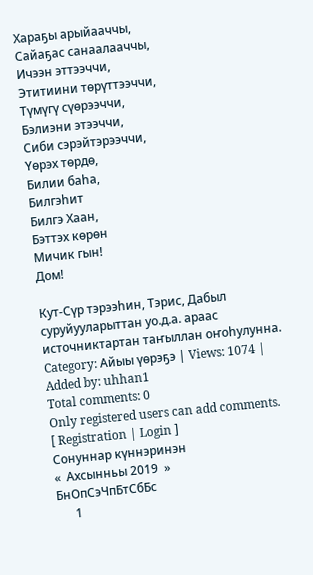Хараҕы арыйааччы,
Сайаҕас санаалааччы,
Ичээн эттээччи,
Этитиини төрүттээччи,
Түмүгү сүөрээччи,
Бэлиэни этээччи,
Сиби сэрэйтэрээччи,
Үөрэх төрдө,
Билии баһа,
Билгэһит
Билгэ Хаан,
Бэттэх көрөн
Мичик гын!
Дом!

Кут-Сүр тэрээһин, Тэрис, Дабыл суруйууларыттан уо.д.а. араас источниктартан таҥыллан оҥоһулунна.
Category: Айыы үөрэҕэ | Views: 1074 | Added by: uhhan1
Total comments: 0
Only registered users can add comments.
[ Registration | Login ]
Сонуннар күннэринэн
«  Ахсынньы 2019  »
БнОпСэЧпБтСбБс
      1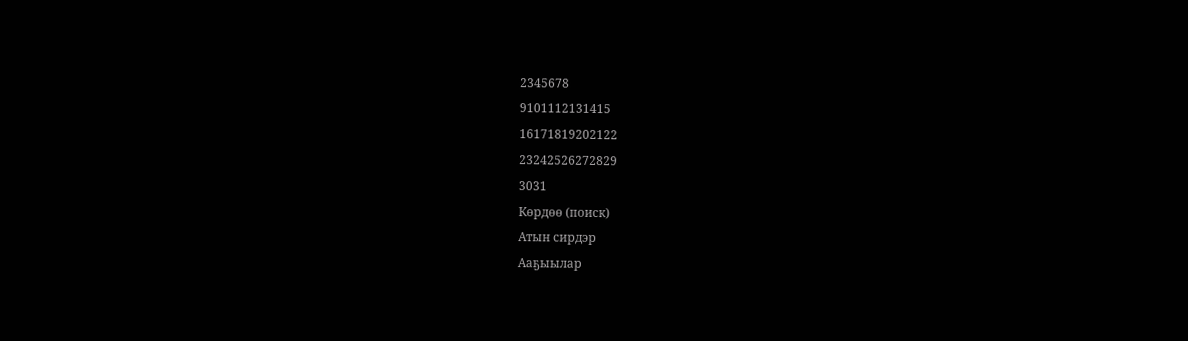2345678
9101112131415
16171819202122
23242526272829
3031
Көрдөө (поиск)
Атын сирдэр
Ааҕыылар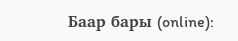Баар бары (online):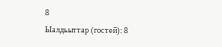8
Ыалдьыттар (гостей): 8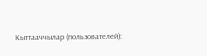Кыттааччылар (пользователей):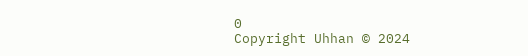0
Copyright Uhhan © 2024